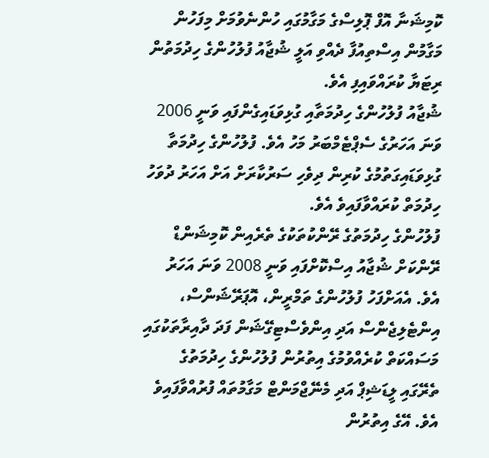ކޮމިޝަނާ އޮފް ޕޮލިސްގެ މަގާމުގައި ހުންނެވުމަށް މިފަހުން މަގާމުން އިސްތިއުފާ ދެއްވި އަލީ ޝުޖާއު ފުލުހުންގެ ހިދުމަތުން ރިޓަޔާ ކުރައްވައިފި އެވެ.
ޝުޖާއު ފުލުހުންގެ ހިދުމަތާއި ގުޅިވަޑައިގެންފައި ވަނީ 2006 ވަނަ އަހަރުގެ ސެޕްޓެމްބަރު މަހު އެވެ. ފުލުހުންގެ ހިދުމަތާ ގުޅިވަޑައިގަތުމުގެ ކުރިން ދިވެހި ސަރުކާރަށް އަށް އަހަރު ދުވަހު ހިދުމަތް ކުރައްވާފައިވެ އެވެ.
ފުލުހުންގެ ހިދުމަތުގެ ރޭންކުތަކުގެ ތެރެއިން ކޮމިޝަންޑް ރޭންކަށް ޝުޖާއު އިސްކޮށްފައި ވަނީ 2008 ވަނަ އަހަރު އެވެ. އެއަށްފަހު ފުލުހުންގެ ތަމްރީން، އޮޕަރޭޝަންސް، އިންޓެލިޖެންސް އަދި އިންވެސްޓިގޭޝަން ފަދަ ދާއިރާތަކުގައި މަސައްކަތް ކުރެއްވުމުގެ އިތުރުން ފުލުހުންގެ ހިދުމަތުގެ ތެރޭގައި ލީޑަޝިޕް އަދި މެނޭޖްމަންޓް މަގާމުތައް ފުރުއްވާފައިވެ އެވެ. އޭގެ އިތުރުން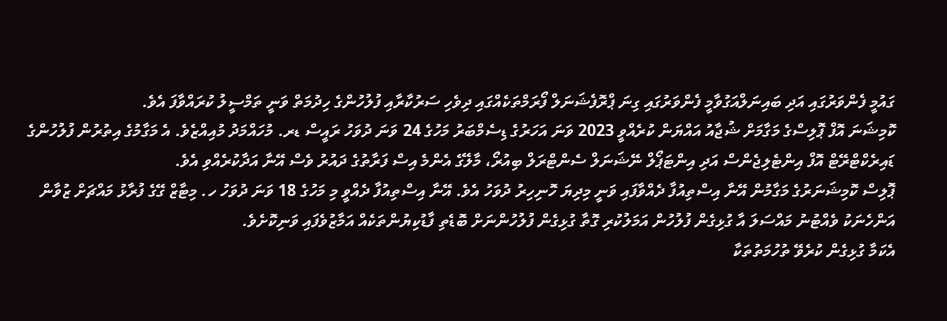ގައުމީ ފެންވަރުގައި އަދި ބައިނަލްއަގުވާމީ ފެންވަރުގައި ގިނަ ޕްރޮފެޝަނަލް ފޯރަމްތަކެއްގައި ދިވެހި ސަރުކާރާއި ފުލުހުންގެ ހިދުމަތް ވަނީ ތަމްސީލު ކުރައްވާފަ އެވެ.
ކޮމިޝަނަ އޮފް ޕޮލިސްގެ މަގާމަށް ޝުޖާއު އައްޔަން ކުރެއްވީ 2023 ވަނަ އަހަރުގެ ޑިސެމްބަރު މަހުގެ 24 ވަނަ ދުވަހު ރައީސް ޑރ. މުހައްމަދު މުއިއްޒެވެ. އެ މަގާމުގެ އިތުރުން ފުލުހުންގެ ޑައިރެކްޓްރޭޓް އޮފް އިންޓެލިޖެންސް އަދި އިންޓަޕޯލް ނޭޝަނަލް ސެންޓްރަލް ބިއުރޯ، މާލޭގެ އެންމެ އިސް ފަރާތުގެ ދައުރު ވެސް އޭނާ އަދާކުރެއްވި އެވެ.
ޕޮލިސް ކޮމިޝަނަރުގެ މަގާމުން އޭނާ އިސްތިއުފާ ދެއްވާފައި ވަނީ މިދިޔަ ހޮނިހިރު ދުވަހު އެވެ. އޭނާ އިސްތިއުފާ ދެއްވީ މި މަހުގެ 18 ވަނަ ދުވަހު ހ. މިޓާޒް ގޭގެ ފުރާޅު މައްޗަށް ޒުވާން އަންހެނަކު ވެއްޓުނު މައްސަލަ އާ ގުޅިގެން ފުލުހުން އަމަލުކުރި ގޮތާ ގުޅިގެން ފުލުހުންނަށް ބޮޑެތި ފާޑުކިޔުންތަކެއް އަމާޒުވެފައި ވަނިކޮށެވެ.
އެކަމާ ގުޅިގެން ކުރެވޭ ތުހުމަތުތަކާ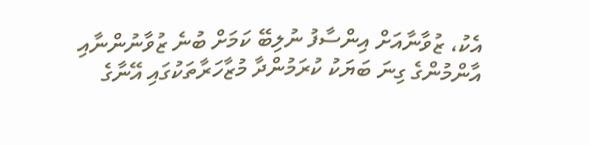އެކު، ޒުވާނާއަށް އިންސާފު ނުލިބޭ ކަމަށް ބުނެ ޒުވާނުންނާއި އާންމުންގެ ގިނަ ބަޔަކު ކުރަމުންދާ މުޒާހަރާތަކުގައި އޭނާގެ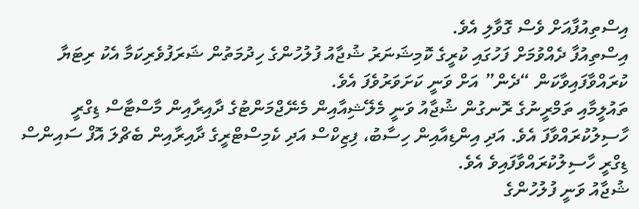އިސްތިއުފާއަށް ވެސް ގޮވާލި އެވެ.
އިސްތިއުފާ ދެއްވުމަށް ފަހުގައި ކުރީގެ ކޮމިޝަނަރު ޝުޖާއު ފުލުހުންގެ ހިދުމަތުން ޝަރަފުވެރިކަމާ އެކު ރިޓަޔާ ކުރައްވާފައިވާކަން “ދެން” އަށް ވަނީ ކަށަވަރުވެފަ އެވެ.
ތައުލީމާއި ތަމްރީނުގެ ރޮނގުން ޝުޖާއު ވަނީ މެލޭޝިއާއިން މެނޭޖްމަންޓުގެ ދާއިރާއިން މާސްޓާސް ޑިގްރީ ހާސިލުކުރައްވާފަ އެވެ. އަދި އިންޑިއާއިން ހިސާބު، ފިޒިކްސް އަދި ކެމިސްޓްރީގެ ދާއިރާއިން ބެޗްލަ އޮފް ސައިންސް ޑިގްރީ ހާސިލުކުރައްވާފައިވެ އެވެ.
ޝުޖާއު ވަނީ ފުލުހުންގެ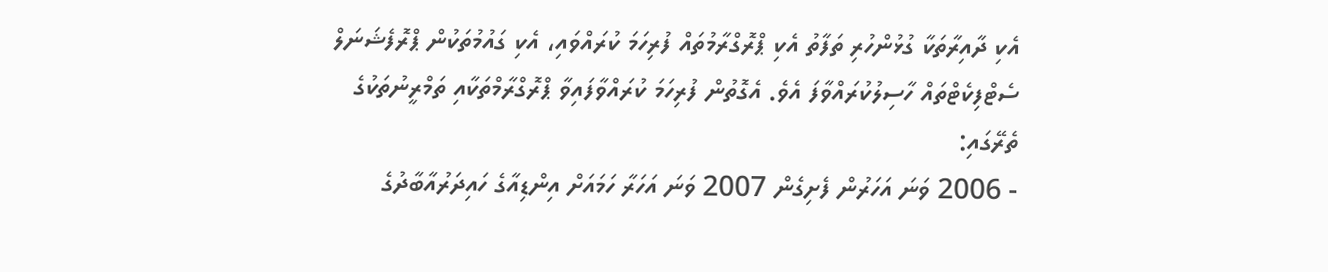އެކި ދާއިރާތަކާ ގުޅުންހުރި ތަފާތު އެކި ޕްރޮގްރާމުތައް ފުރިހަމަ ކުރައްވައި، އެކި ގައުމުތަކުން ޕްރޮފެޝަނަލް ސެޓްފިކެޓްތައް ހާސިލުކުރައްވާފަ އެވެ. އެގޮތުން ފުރިހަމަ ކުރައްވާފައިވާ ޕްރޮގްރާމްތަކާއި ތަމްރީނުތަކުގެ ތެރޭގައި:
- 2006 ވަނަ އަހަރުން ފެށިގެން 2007 ވަނަ އަހަރާ ހަމައަށް އިންޑިއާގެ ހައިދަރުއާބާދުގެ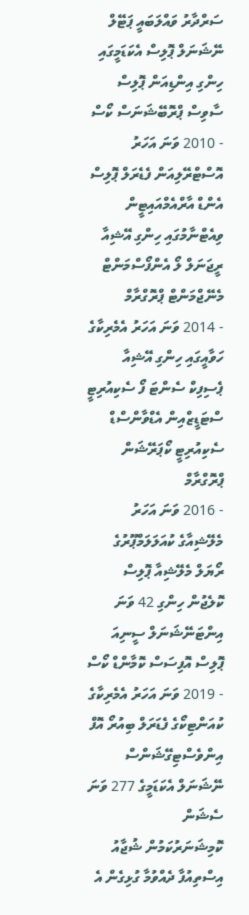ސަރްދާރު ވައްލަބައީ ޕަޓޭލް ނޭޝަނަލް ޕޮލިސް އެކަޑަމީގައި ހިންގި އިންޑިއަން ޕޮލިސް ސާވިސް ޕްރޮބޭޝަނަސް ކޯސް
- 2010 ވަނަ އަހަރު އޮސްޓްރޭލިއަން ފެޑެރަލް ޕޮލިސް އެންޑް އާރްއެމްއައިޓީން ވިއެޓްނާމުގައި ހިންގި އޭޝިއާ ރީޖަނަލް ލޯ އެންފޯސްމަންޓް މެނޭޖްމަންޓް ޕްރޮގްރާމް
- 2014 ވަނަ އަހަރު އެމެރިކާގެ ހަވާއީގައި ހިންގި އޭޝިއާ ޕެސިފިކް ސެންޓަ ފޯ ސެކިއުރިޓީ ސްޓަޑީޒްއިން އެޑްވާންސްޑް ސެކިއުރިޓީ ކޯޕަރޭޝަން ޕްރޮގްރާމް
- 2016 ވަނަ އަހަރު މެލޭޝިއާގެ ކުއަލަލަމްޕޫރުގެ ރޯޔަލް މެލޭޝިއާ ޕޮލިސް ކޮލެޖުން ހިންގި 42 ވަނަ އިންޓަނޭޝަނަލް ސީނިއަ ޕޮލިސް އޮފިސަސް ކޮމާންޑް ކޯސް
- 2019 ވަނަ އަހަރު އެމެރިކާގެ ކުއަންޓިކޯގެ ފެޑަރަލް ބިއުރޯ އޮފް އިންވެސްޓިގޭޝަންސް ނޭޝަނަލް އެކަޑަމީގެ 277 ވަނަ ސެޝަން
ކޮމިޝަނަރުކަމުން ޝުޖާއު އިސްތިއުފާ ދެއްވުމާ ގުޅިގެން އެ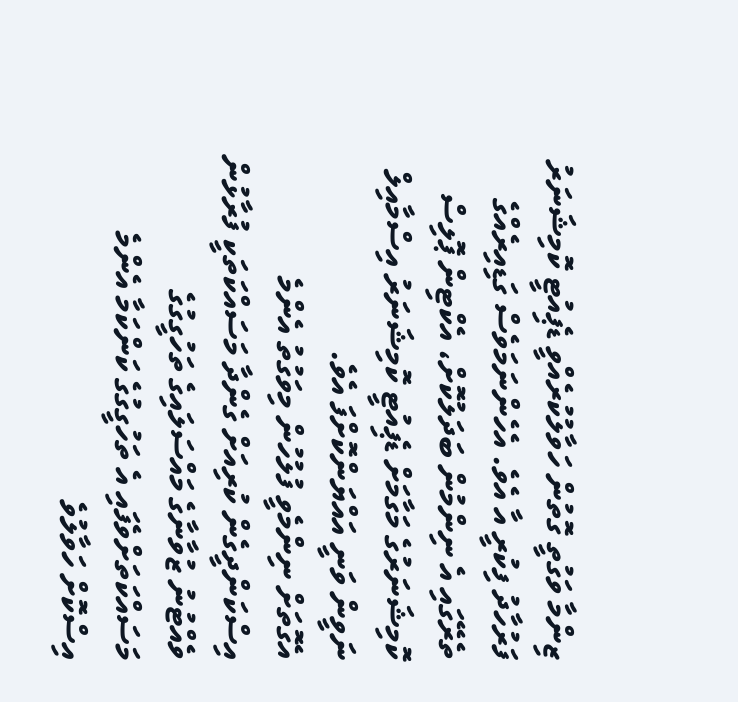ޒިންމާ ވަގުތީ ގޮތުން ހަވާލުކުރެއްވީ ޑެޕިއުޓީ ކޮމިޝަނަރު ފަރުހާދު ފިކުރީ އާ އެވެ. އެހެންނަމަވެސް ގަޑިއިރެއްގެ ތެރޭގައި އެ ނިންމުން ބަދަލުކޮށް، އެކްޓިން ޕޮލިސް ކޮމިޝަނަރުގެ މަގާމަށް ޑެޕިއުޓީ ކޮމިޝަނަރު އިސްމާއިލް ނަވީން ވަނީ އައްޔަންކޮށްފަ އެވެ.
އެގޮތަށް ނިންމެވީ ފުލުހުން މިވަގުތު އެންމެ އިސްކަންދީގެން ކުރިއަށް ގެންދާ މަސައްކަތަކީ ފުރާޅުން ވެއްޓުނު ޒުވާނާގެ މައްސަލައިގެ ތަހުގީގުގެ މަސައްކަތަށްވެފައި އެ ތަހުގީގުގެ ކަންކަމާ އެންމެ އިސްކޮށް ހަވާލުވެ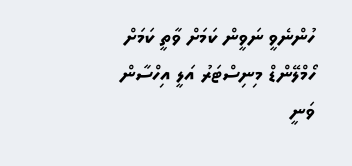ހުންނެވީ ނަވީން ކަމަށް ވާތީ ކަމަށް ހޯމްލޭންޑް މިނިސްޓަރު އަލީ އިހްސާން ވަނީ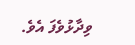ވިދާޅުވެފަ އެވެ.